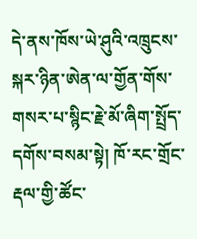དེ་ནས་ཁོས་ཡེ་ཤུའི་འཁྲུངས་སྐར་ཉིན་ཨེན་ལ་གྱོན་གོས་གསར་པ་སྙིང་རྗེ་མོ་ཞིག་སྤྲོད་དགོས་བསམ་སྟེ། ཁོ་རང་གྲོང་རྡལ་གྱི་ཚོང་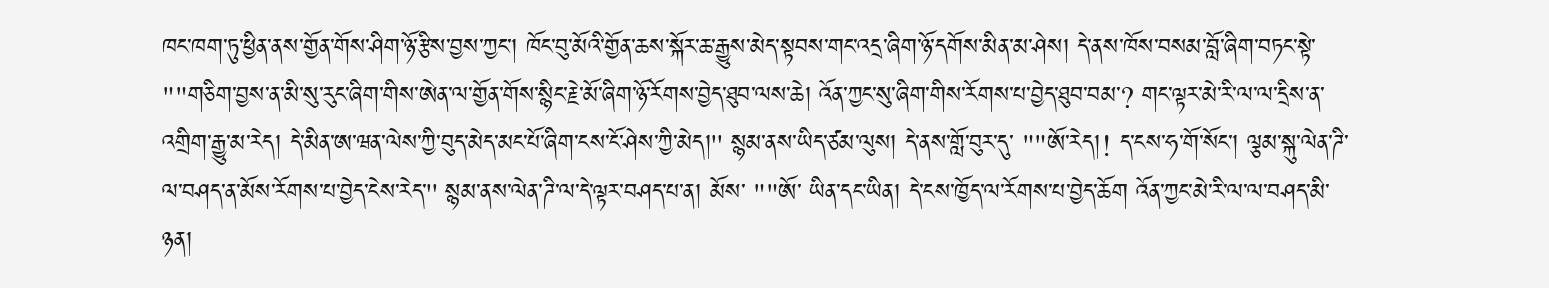ཁང་ཁག་ཏུ་ཕྱིན་ནས་གྱོན་གོས་ཤིག་ཉོ་རྩིས་བྱས་ཀྱང་། ཁོང་བུ་མོའི་གྱོན་ཆས་སྐོར་ཆ་རྒྱུས་མེད་སྟབས་གང་འདྲ་ཞིག་ཉོ་དགོས་མིན་མ་ཤེས། དེ་ནས་ཁོས་བསམ་བློ་ཞིག་བཏང་སྟེ་ ""གཅིག་བྱས་ན་མི་སུ་རུང་ཞིག་གིས་ཨེན་ལ་གྱོན་གོས་སྙིང་རྗེ་མོ་ཞིག་ཉོ་རོགས་བྱེད་ཐུབ་ལས་ཆེ། འོན་ཀྱང་སུ་ཞིག་གིས་རོགས་པ་བྱེད་ཐུབ་བམ་? གང་ལྟར་མེ་རི་ལ་ལ་དྲིས་ན་འགྲིག་རྒྱུ་མ་རེད། དེ་མིན་ཨ་ཝན་ལེས་ཀྱི་བུད་མེད་མང་པོ་ཞིག་ངས་ངོ་ཤེས་ཀྱི་མེད།'' སྙམ་ནས་ཡིད་ཙམ་ལུས། དེ་ནས་གློ་བུར་དུ་ ""ཨོ་རེད།! ད་ངས་ཧ་གོ་སོང་། ལྕམ་སྐུ་ལེན་ཌི་ལ་བཤད་ན་མོས་རོགས་པ་བྱེད་ངེས་རེད་'' སྙམ་ནས་ལེན་ཌི་ལ་དེ་ལྟར་བཤད་པ་ན། མོས་ ""ཨོ་ ཡིན་དང་ཡིན། དེ་ངས་ཁྱོད་ལ་རོགས་པ་བྱེད་ཆོག འོན་ཀྱང་མེ་རི་ལ་ལ་བཤད་མི་ཉན།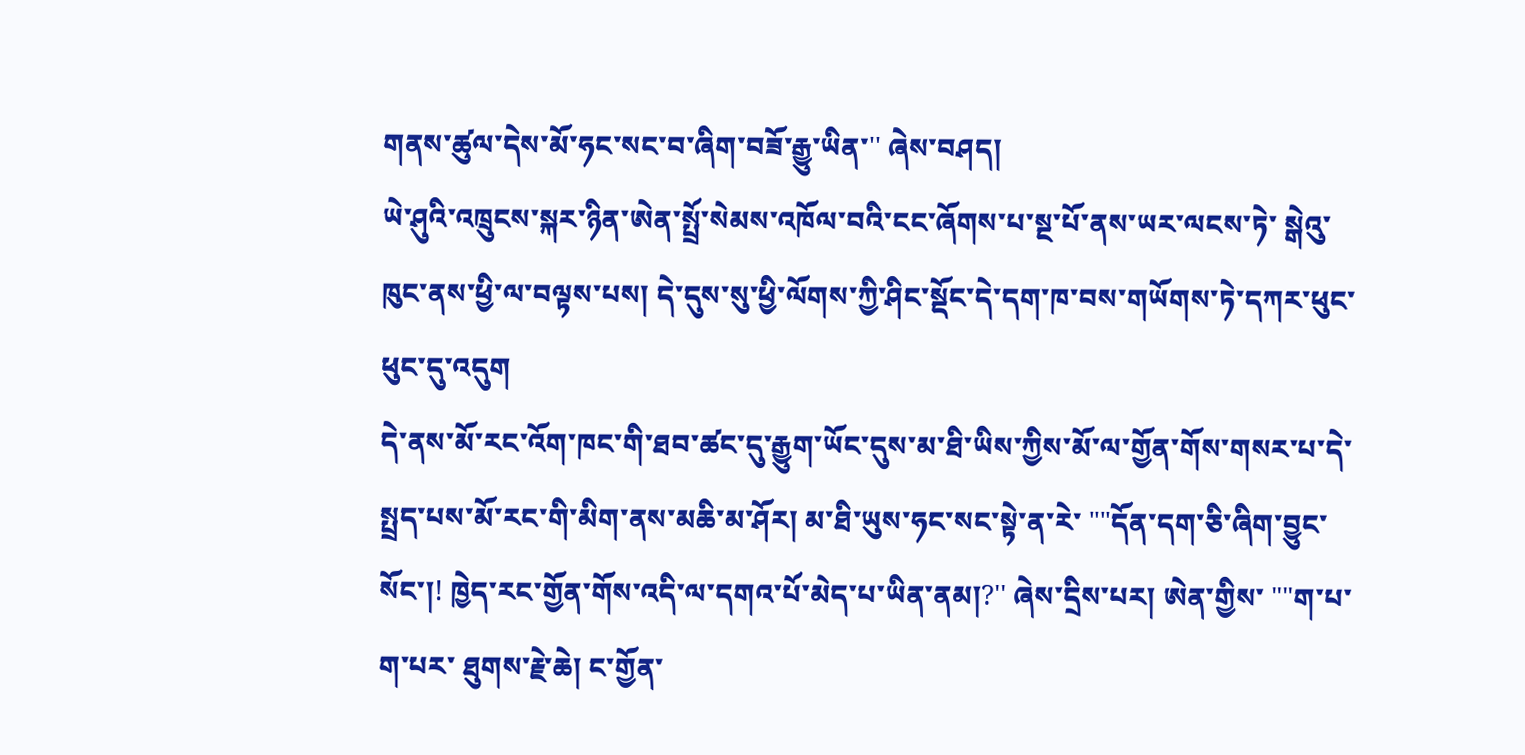གནས་ཚུལ་དེས་མོ་ཧང་སང་བ་ཞིག་བཟོ་རྒྱུ་ཡིན་'' ཞེས་བཤད།
ཡེ་ཤུའི་འཁྲུངས་སྐར་ཉིན་ཨེན་སྤྲོ་སེམས་འཁོལ་བའི་ངང་ཞོགས་པ་སྔ་པོ་ནས་ཡར་ལངས་ཏེ་ སྒེའུ་ཁུང་ནས་ཕྱི་ལ་བལྟས་པས། དེ་དུས་སུ་ཕྱི་ལོགས་ཀྱི་ཤིང་སྡོང་དེ་དག་ཁ་བས་གཡོགས་ཏེ་དཀར་ཕུང་ཕུང་དུ་འདུག
དེ་ནས་མོ་རང་འོག་ཁང་གི་ཐབ་ཚང་དུ་རྒྱུག་ཡོང་དུས་མ་ཐི་ཡིས་ཀྱིས་མོ་ལ་གྱོན་གོས་གསར་པ་དེ་སྤྲད་པས་མོ་རང་གི་མིག་ནས་མཆི་མ་ཤོར། མ་ཐི་ཡུས་ཧང་སང་སྟེ་ན་རེ་ ""དོན་དག་ཅི་ཞིག་བྱུང་སོང་།! ཁྱེད་རང་གྱོན་གོས་འདི་ལ་དགའ་པོ་མེད་པ་ཡིན་ནམ།?'' ཞེས་དྲིས་པར། ཨེན་གྱིས་ ""ག་པ་ག་པར་ ཐུགས་རྗེ་ཆེ། ང་གྱོན་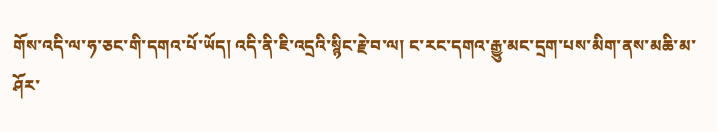གོས་འདི་ལ་ཧ་ཅང་གི་དགའ་པོ་ཡོད། འདི་ནི་ཇི་འདྲའི་སྙིང་རྗེ་བ་ལ། ང་རང་དགའ་རྒྱུ་མང་དྲག་པས་མིག་ནས་མཆི་མ་ཤོར་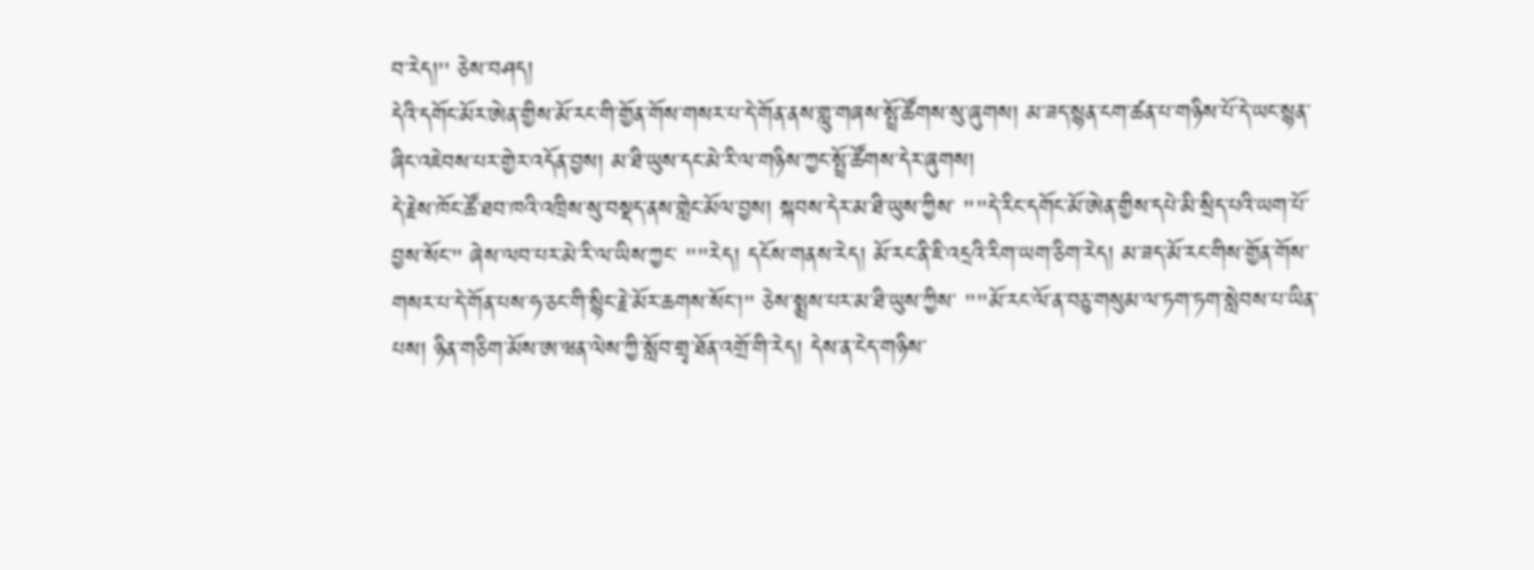བ་རེད།'' ཅེས་བཤད།
དེའི་དགོང་མོར་ཨེན་གྱིས་མོ་རང་གི་གྱོན་གོས་གསར་པ་དེ་གོན་ནས་གླུ་གཞས་སྤྲོ་ཚོགས་སུ་ཞུགས། མ་ཟད་སྙན་ངག་ཚན་པ་གཉིས་པོ་དེ་ཡང་སྙན་ཞིང་འཇེབས་པར་གྱེར་འདོན་བྱས། མ་ཐི་ཡུས་དང་མེ་རི་ལ་གཉིས་ཀྱང་སྤྲོ་ཚོགས་དེར་ཞུགས།
དེ་རྗེས་ཁོང་ཚོ་ཐབ་ཁའི་འཁྲིས་སུ་བསྡད་ནས་གླེང་མོལ་བྱས། སྐབས་དེར་མ་ཐི་ཡུས་ཀྱིས་ ""དེ་རིང་དགོང་མོ་ཨེན་གྱིས་དཔེ་མི་སྲིད་པའི་ཡག་པོ་བྱས་སོང་'' ཞེས་ལབ་པར་མེ་རི་ལ་ཡིས་ཀྱང་ ""རེད། དངོས་གནས་རེད། མོ་རང་ནི་ཇི་འདྲའི་རིག་ཡག་ཅིག་རེད། མ་ཟད་མོ་རང་གིས་གྱོན་གོས་གསར་པ་དེ་གོན་པས་ཧ་ཅང་གི་སྙིང་རྗེ་མོར་ཆགས་སོང་།'' ཅེས་སྨྲས་པར་མ་ཐི་ཡུས་ཀྱིས་ ""མོ་རང་ལོ་ན་བཅུ་གསུམ་ལ་ཏག་ཏག་སླེབས་པ་ཡིན་པས། ཉིན་གཅིག་མོས་ཨ་ཝན་ལེས་ཀྱི་སློབ་གྲྭ་ཐོན་འགྲོ་གི་རེད། དེས་ན་ངེད་གཉིས་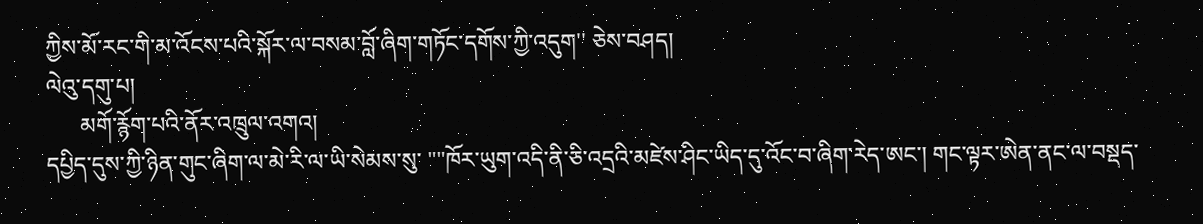ཀྱིས་མོ་རང་གི་མ་འོངས་པའི་སྐོར་ལ་བསམ་བློ་ཞིག་གཏོང་དགོས་ཀྱི་འདུག'' ཅེས་བཤད།
ལེའུ་དགུ་པ།
      མགོ་རྙོག་པའི་ནོར་འཁྲུལ་འགའ།
དཔྱིད་དུས་ཀྱི་ཉིན་གུང་ཞིག་ལ་མེ་རི་ལ་ཡི་སེམས་སུ་ ""ཁོར་ཡུག་འདི་ནི་ཅི་འདྲའི་མཛེས་ཤིང་ཡིད་དུ་འོང་བ་ཞིག་རེད་ཨང་། གང་ལྟར་ཨེན་ནང་ལ་བསྡད་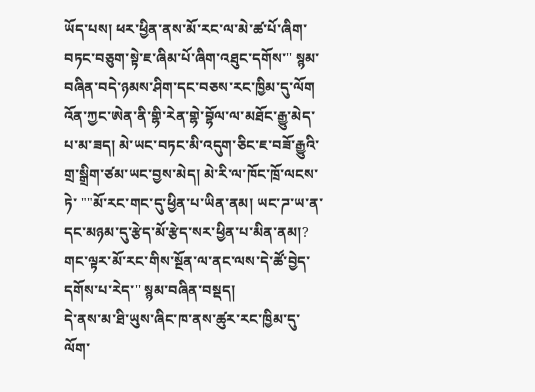ཡོད་པས། ཕར་ཕྱིན་ནས་མོ་རང་ལ་མེ་ཚ་པོ་ཞིག་བཏང་བཅུག་སྟེ་ཇ་ཞིམ་པོ་ཞིག་འཐུང་དགོས་'' སྙམ་བཞིན་བདེ་ཉམས་ཤིག་དང་བཅས་རང་ཁྱིམ་དུ་ལོག
འོན་ཀྱང་ཨེན་ནི་གྷི་རེན་གྷེ་བྷོལ་ལ་མཐོང་རྒྱུ་མེད་པ་མ་ཟད། མེ་ཡང་བཏང་མི་འདུག་ཅིང་ཇ་བཟོ་རྒྱུའི་གྲ་སྒྲིག་ཙམ་ཡང་བྱས་མེད། མེ་རི་ལ་ཁོང་ཁྲོ་ལངས་ཏེ་ ""མོ་རང་གང་དུ་ཕྱིན་པ་ཡིན་ནམ། ཡང་ཌ་ཡ་ན་དང་མཉམ་དུ་རྩེད་མོ་རྩེད་སར་ཕྱིན་པ་མིན་ནམ།? གང་ལྟར་མོ་རང་གིས་སྔོན་ལ་ནང་ལས་དེ་ཚོ་བྱེད་དགོས་པ་རེད་'' སྙམ་བཞིན་བསྡད།
དེ་ནས་མ་ཐི་ཡུས་ཞིང་ཁ་ནས་ཚུར་རང་ཁྱིམ་དུ་ལོག་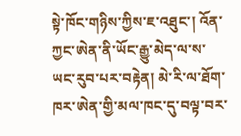སྟེ་ཁོང་གཉིས་ཀྱིས་ཇ་འཐུང་། འོན་ཀྱང་ཨེན་ནི་ཡོང་རྒྱུ་མེད་ལ་ས་ཡང་རུབ་པར་བརྟེན། མེ་རི་ལ་ཐོག་ཁར་ཨེན་གྱི་མལ་ཁང་དུ་བལྟ་བར་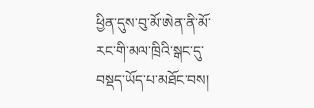ཕྱིན་དུས་བུ་མོ་ཨེན་ནི་མོ་རང་གི་མལ་ཁྲིའི་སྒང་དུ་བསྡད་ཡོད་པ་མཐོང་བས།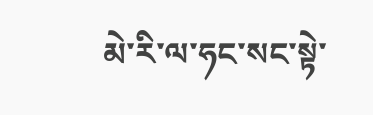མེ་རི་ལ་ཧང་སང་སྟེ་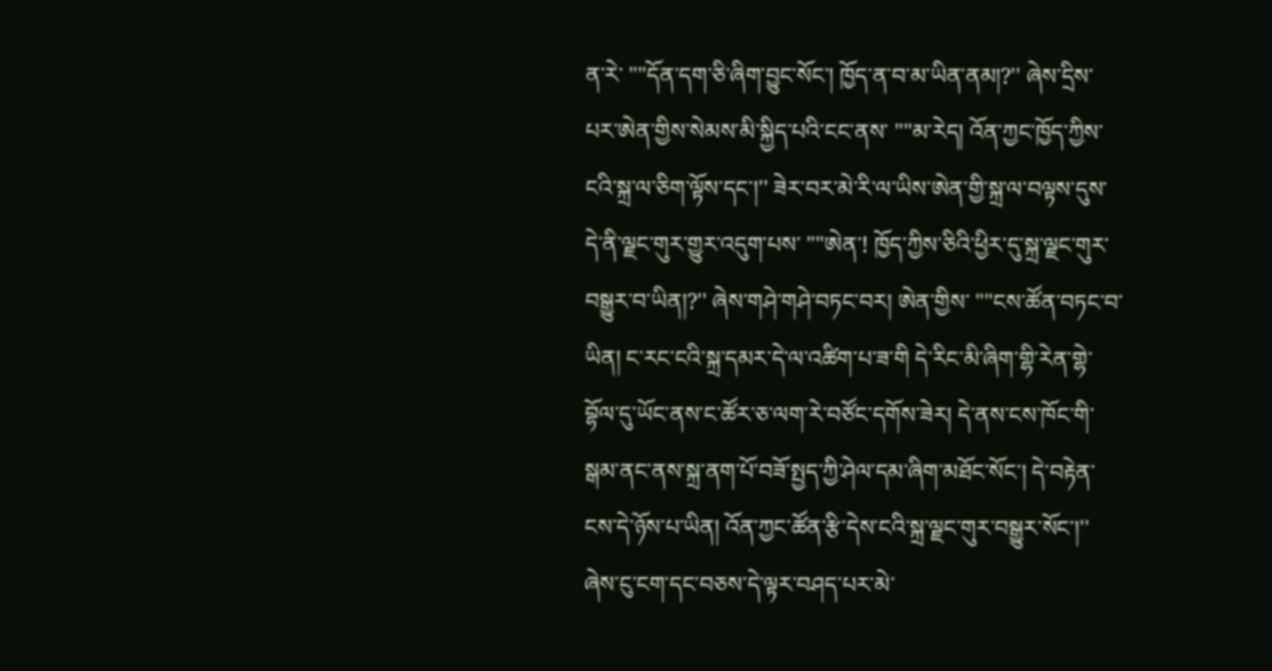ན་རེ་ ""དོན་དག་ཅི་ཞིག་བྱུང་སོང་། ཁྱོད་ན་བ་མ་ཡིན་ནམ།?'' ཞེས་དྲིས་པར་ཨེན་གྱིས་སེམས་མི་སྐྱིད་པའི་ངང་ནས་ ""མ་རེད། འོན་ཀྱང་ཁྱོད་ཀྱིས་ངའི་སྐྲ་ལ་ཅིག་ལྟོས་དང་།'' ཟེར་བར་མེ་རི་ལ་ཡིས་ཨེན་གྱི་སྐྲ་ལ་བལྟས་དུས་དེ་ནི་ལྗང་གུར་གྱུར་འདུག་པས་ ""ཨེན་! ཁྱོད་ཀྱིས་ཅིའི་ཕྱིར་དུ་སྐྲ་ལྗང་གུར་བསྒྱུར་བ་ཡིན།?'' ཞེས་གཤེ་གཤེ་བཏང་བར། ཨེན་གྱིས་ ""ངས་ཚོན་བཏང་བ་ཡིན། ང་རང་ངའི་སྐྲ་དམར་དེ་ལ་འཚིག་པ་ཟ་གི དེ་རིང་མི་ཞིག་གྷི་རེན་གྷེ་བྷོལ་དུ་ཡོང་ནས་ང་ཚོར་ཅ་ལག་རེ་བཙོང་དགོས་ཟེར། དེ་ནས་ངས་ཁོང་གི་སྒམ་ནང་ནས་སྐྲ་ནག་པོ་བཟོ་སྤྱད་ཀྱི་ཤེལ་དམ་ཞིག་མཐོང་སོང་། དེ་བརྟེན་ངས་དེ་ཉོས་པ་ཡིན། འོན་ཀྱང་ཚོན་རྩི་དེས་ངའི་སྐྲ་ལྗང་གུར་བསྒྱུར་སོང་།'' ཞེས་ངུ་ངག་དང་བཅས་དེ་ལྟར་བཤད་པར་མེ་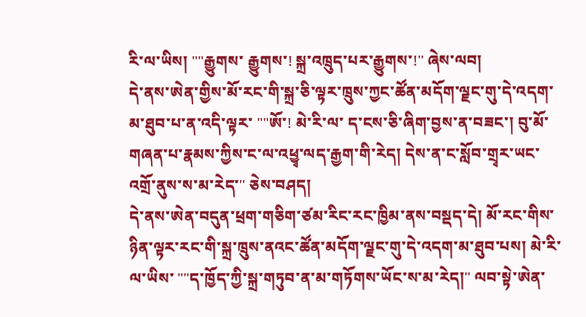རི་ལ་ཡིས། ""རྒྱུགས་ རྒྱུགས་! སྐྲ་འཁྲུད་པར་རྒྱུགས་!'' ཞེས་ལབ།
དེ་ནས་ཨེན་གྱིས་མོ་རང་གི་སྐྲ་ཅི་ལྟར་ཁྲུས་ཀྱང་ཚོན་མདོག་ལྗང་གུ་དེ་འདག་མ་ཐུབ་པ་ན་འདི་ལྟར་ ""ཨོ་! མེ་རི་ལ་ ད་ངས་ཅི་ཞིག་བྱས་ན་བཟང་། བུ་མོ་གཞན་པ་རྣམས་ཀྱིས་ང་ལ་འཕྱྭ་ལད་རྒྱག་གི་རེད། དེས་ན་ང་སློབ་གྲྭར་ཡང་འགྲོ་ནུས་ས་མ་རེད་'' ཅེས་བཤད།
དེ་ནས་ཨེན་བདུན་ཕྲག་གཅིག་ཙམ་རིང་རང་ཁྱིམ་ནས་བསྡད་དེ། མོ་རང་གིས་ཉིན་ལྟར་རང་གི་སྐྲ་ཁྲུས་ནའང་ཚོན་མདོག་ལྗང་གུ་དེ་འདག་མ་ཐུབ་པས། མེ་རི་ལ་ཡིས་ ""ད་ཁྱོད་ཀྱི་སྐྲ་གཏུབ་ན་མ་གཏོགས་ཡོང་ས་མ་རེད།'' ལབ་སྟེ་ཨེན་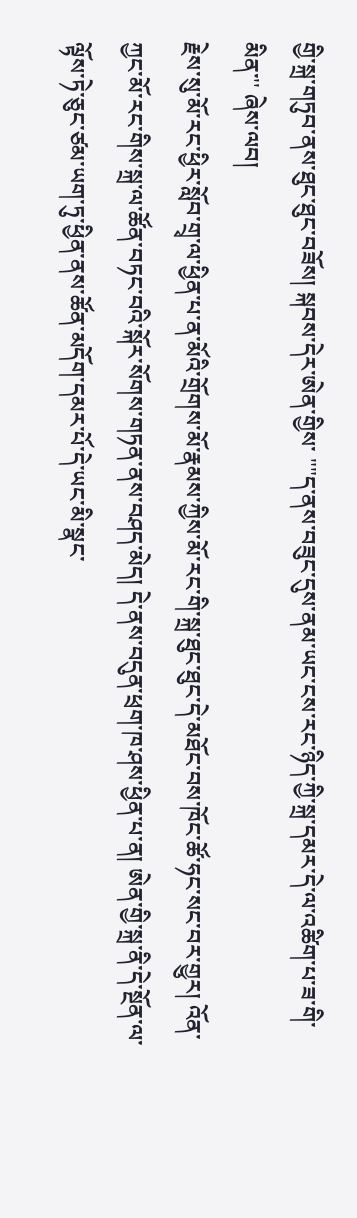གྱི་སྐྲ་གཏུབ་ནས་ཐུང་ཐུང་བཟོས། སྐབས་དེར་ཨེན་གྱིས་ ""ད་ནས་བཟུང་དུས་ནམ་ཡང་ངས་རང་ཉིད་ཀྱི་སྐྲ་དམར་དེ་ལ་འཚིག་པ་ཟ་གི་མིན་'' ཞེས་ལབ།
རྗེས་སུ་མོ་རང་ཕྱིར་སློབ་གྲྭ་ལ་ཕྱིན་པ་ན་མོའི་གྲོགས་མོ་རྣམས་ཀྱིས་མོ་རང་གི་སྐྲ་ཐུང་ཐུང་དེ་མཐོང་བས་ཁོང་ཚོ་ཧང་སང་བར་གྱུར། འོན་ཀྱང་མོ་རང་གིས་སྐྲ་ལ་ཚོན་བཏང་བའི་སྐོར་སོགས་གཏན་ནས་བཤད་མེད། དེ་ནས་བདུན་ཕྲག་ཁ་ཤས་ཕྱིན་པ་ན། ཨེན་གྱི་སྐྲ་ནི་དེ་སྔོན་ལ་ལྟོས་ཏེ་ཅུང་ཙམ་ཡག་ཏུ་ཕྱིན་ནས་ཚོན་མདོག་དམར་པོ་དེ་ཡང་མི་སྣང་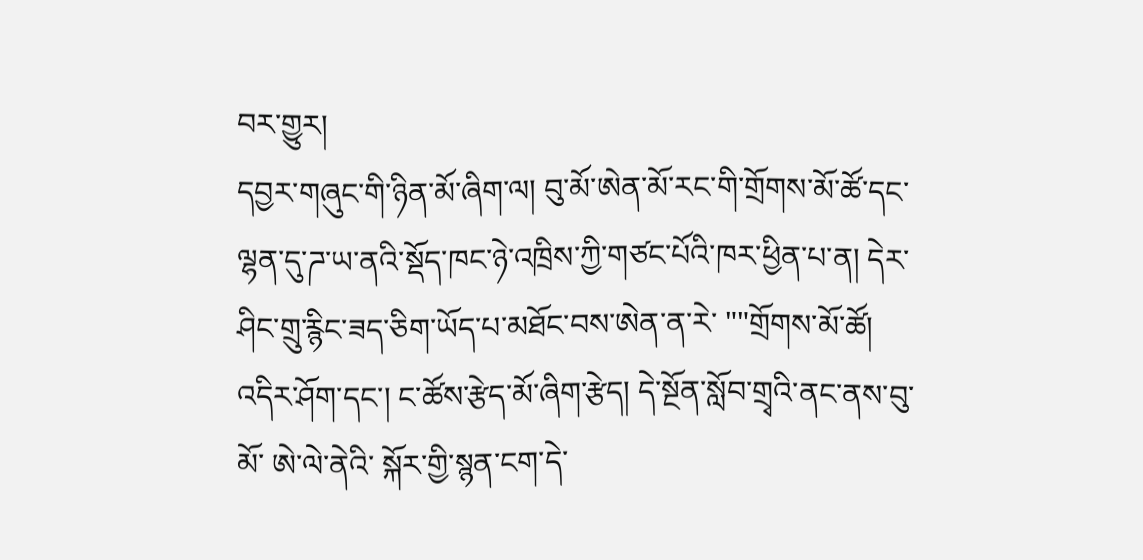བར་གྱུར།
དབྱར་གཞུང་གི་ཉིན་མོ་ཞིག་ལ། བུ་མོ་ཨེན་མོ་རང་གི་གྲོགས་མོ་ཚོ་དང་ལྷན་དུ་ཌ་ཡ་ནའི་སྡོད་ཁང་ཉེ་འཁྲིས་ཀྱི་གཙང་པོའི་ཁར་ཕྱིན་པ་ན། དེར་ཤིང་གྲུ་རྙིང་ཟད་ཅིག་ཡོད་པ་མཐོང་བས་ཨེན་ན་རེ་ ""གྲོགས་མོ་ཚོ། འདིར་ཤོག་དང་། ང་ཚོས་རྩེད་མོ་ཞིག་རྩེད། དེ་སྔོན་སློབ་གྲྭའི་ནང་ནས་བུ་མོ་ ཨེ་ལེ་ནེའི་ སྐོར་གྱི་སྙན་ངག་དེ་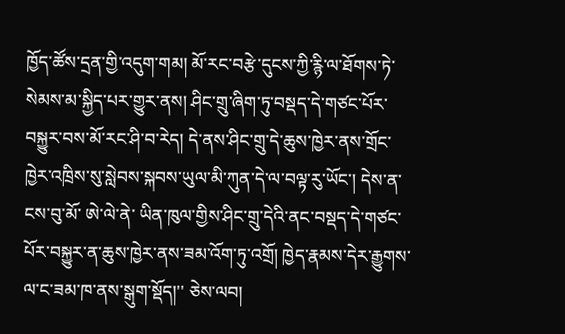ཁྱོད་ཚོས་དྲན་གྱི་འདུག་གམ། མོ་རང་བརྩེ་དུངས་ཀྱི་རྙི་ལ་ཐོགས་ཏེ་སེམས་མ་སྐྱིད་པར་གྱུར་ནས། ཤིང་གྲུ་ཞིག་ཏུ་བསྡད་དེ་གཙང་པོར་བསྐྱུར་བས་མོ་རང་ཤི་བ་རེད། དེ་ནས་ཤིང་གྲུ་དེ་ཆུས་ཁྱེར་ནས་གྲོང་ཁྱེར་འཁྲིས་སུ་སླེབས་སྐབས་ཡུལ་མི་ཀུན་དེ་ལ་བལྟ་རུ་ཡོང་། དེས་ན་ངས་བུ་མོ་ ཨེ་ལེ་ནེ་ ཡིན་ཁུལ་གྱིས་ཤིང་གྲུ་དེའི་ནང་བསྡད་དེ་གཙང་པོར་བསྐྱུར་ན་ཆུས་ཁྱེར་ནས་ཟམ་འོག་ཏུ་འགྲོ། ཁྱེད་རྣམས་དེར་རྒྱུགས་ལ་ང་ཟམ་ཁ་ནས་སྒུག་སྡོད།'' ཅེས་ལབ།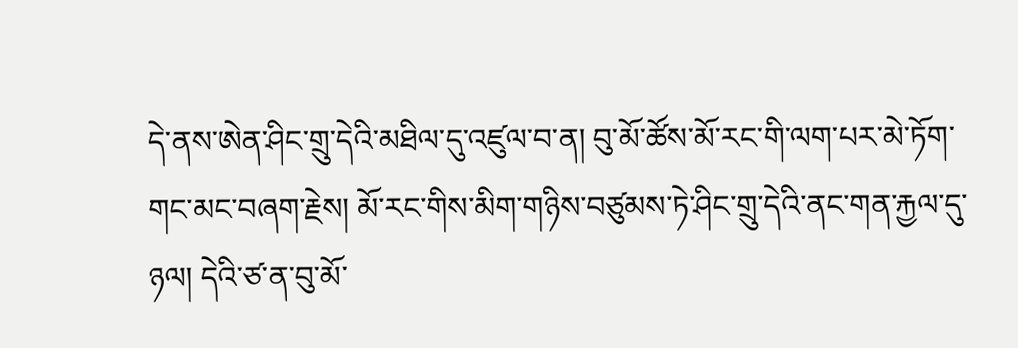དེ་ནས་ཨེན་ཤིང་གྲུ་དེའི་མཐིལ་དུ་འཛུལ་བ་ན། བུ་མོ་ཚོས་མོ་རང་གི་ལག་པར་མེ་ཏོག་གང་མང་བཞག་རྗེས། མོ་རང་གིས་མིག་གཉིས་བཙུམས་ཏེ་ཤིང་གྲུ་དེའི་ནང་གན་རྐྱལ་དུ་ཉལ། དེའི་ཙ་ན་བུ་མོ་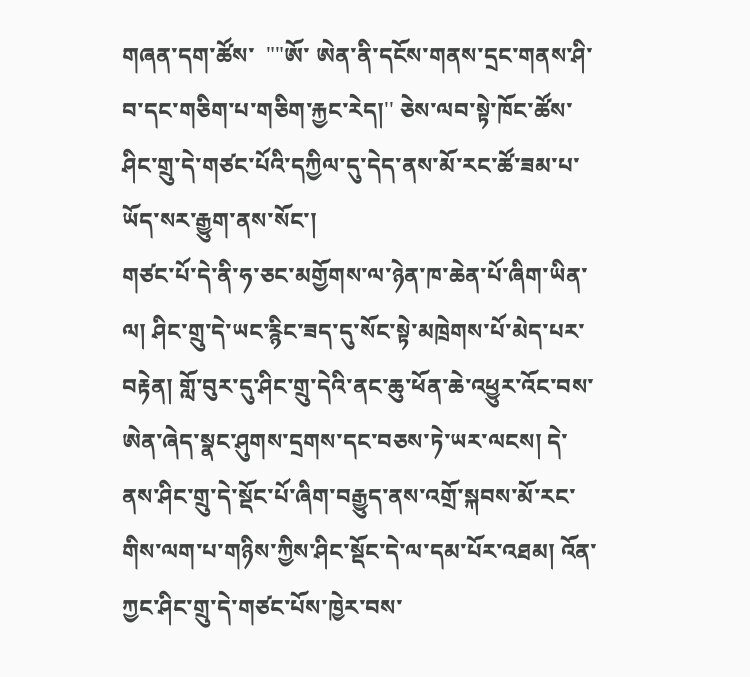གཞན་དག་ཚོས་  ""ཨོ་ ཨེན་ནི་དངོས་གནས་དྲང་གནས་ཤི་བ་དང་གཅིག་པ་གཅིག་རྐྱང་རེད།'' ཅེས་ལབ་སྟེ་ཁོང་ཚོས་ཤིང་གྲུ་དེ་གཙང་པོའི་དཀྱིལ་དུ་དེད་ནས་མོ་རང་ཚོ་ཟམ་པ་ཡོད་སར་རྒྱུག་ནས་སོང་།
གཙང་པོ་དེ་ནི་ཧ་ཅང་མགྱོགས་ལ་ཉེན་ཁ་ཆེན་པོ་ཞིག་ཡིན་ལ། ཤིང་གྲུ་དེ་ཡང་རྙིང་ཟད་དུ་སོང་སྟེ་མཁྲེགས་པོ་མེད་པར་བརྟེན། གློ་བུར་དུ་ཤིང་གྲུ་དེའི་ནང་ཆུ་ཕོན་ཆེ་འཕྱུར་འོང་བས་ཨེན་ཞེད་སྣང་ཤུགས་དྲགས་དང་བཅས་ཏེ་ཡར་ལངས། དེ་ནས་ཤིང་གྲུ་དེ་སྡོང་པོ་ཞིག་བརྒྱུད་ནས་འགྲོ་སྐབས་མོ་རང་གིས་ལག་པ་གཉིས་ཀྱིས་ཤིང་སྡོང་དེ་ལ་དམ་པོར་འཐམ། འོན་ཀྱང་ཤིང་གྲུ་དེ་གཙང་པོས་ཁྱེར་བས་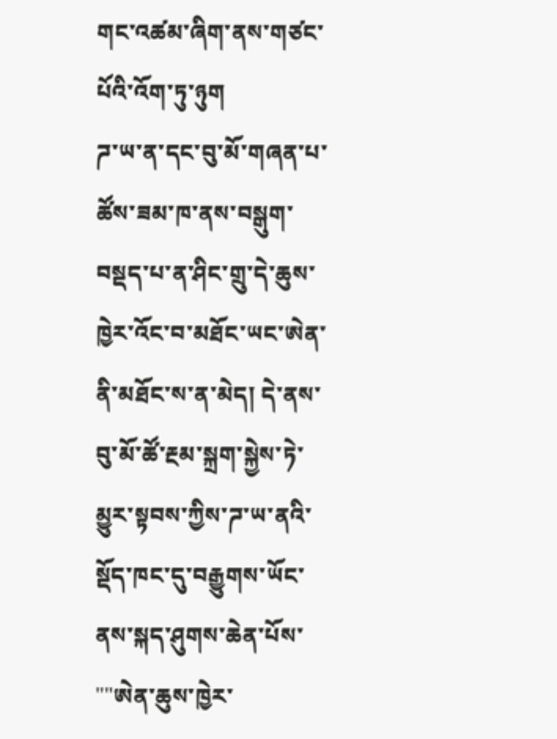གང་འཚམ་ཞིག་ནས་གཙང་པོའི་འོག་ཏུ་ཉུག
ཌ་ཡ་ན་དང་བུ་མོ་གཞན་པ་ཚོས་ཟམ་ཁ་ནས་བསྒུག་བསྡད་པ་ན་ཤིང་གྲུ་དེ་ཆུས་ཁྱེར་འོང་བ་མཐོང་ཡང་ཨེན་ནི་མཐོང་ས་ན་མེད། དེ་ནས་བུ་མོ་ཚོ་རྔམ་སྐྲག་སྐྱེས་ཏེ་མྱུར་སྟབས་ཀྱིས་ཌ་ཡ་ནའི་སྡོད་ཁང་དུ་བརྒྱུགས་ཡོང་ནས་སྐད་ཤུགས་ཆེན་པོས་ ""ཨེན་ཆུས་ཁྱེར་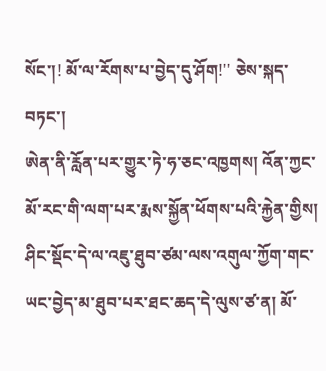སོང་།! མོ་ལ་རོགས་པ་བྱེད་དུ་ཤོག!'' ཅེས་སྐད་བཏང་།
ཨེན་ནི་རློན་པར་གྱུར་ཏེ་ཧ་ཅང་འཁྱགས། འོན་ཀྱང་མོ་རང་གི་ལག་པར་རྨས་སྐྱོན་ཕོགས་པའི་རྐྱེན་གྱིས། ཤིང་སྡོང་དེ་ལ་འཇུ་ཐུབ་ཙམ་ལས་འགུལ་ཀྱོག་གང་ཡང་བྱེད་མ་ཐུབ་པར་ཐང་ཆད་དེ་ལུས་ཙ་ན། མོ་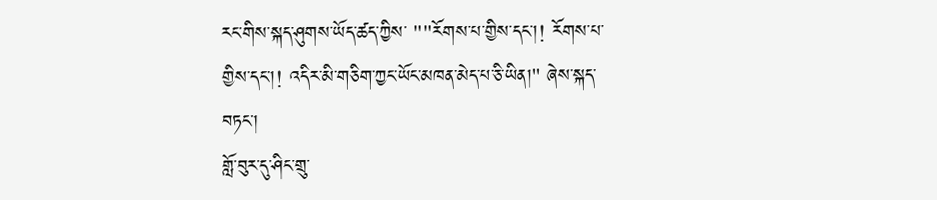རང་གིས་སྐད་ཤུགས་ཡོད་ཚད་ཀྱིས་ ""རོགས་པ་གྱིས་དང་།! རོགས་པ་གྱིས་དང་།! འདིར་མི་གཅིག་ཀྱང་ཡོང་མཁན་མེད་པ་ཅི་ཡིན།'' ཞེས་སྐད་བཏང་།
གློ་བུར་དུ་ཤིང་གྲུ་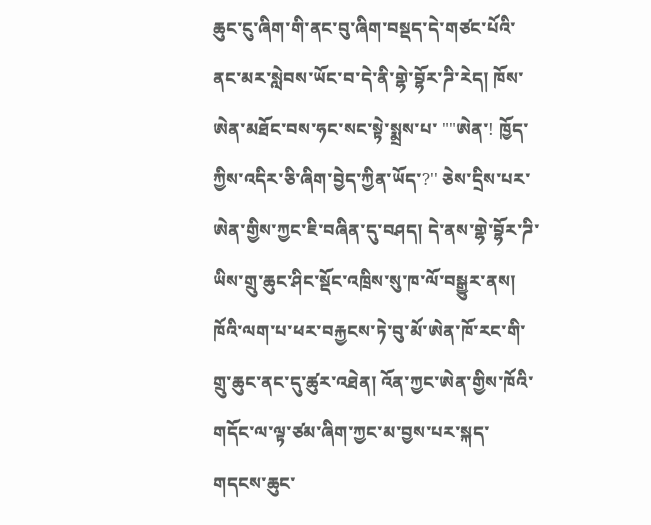ཆུང་ངུ་ཞིག་གི་ནང་བུ་ཞིག་བསྡད་དེ་གཙང་པོའི་ནང་མར་སླེབས་ཡོང་བ་དེ་ནི་གྷེ་བྷོར་ཌི་རེད། ཁོས་ཨེན་མཐོང་བས་ཧང་སང་སྟེ་སྨྲས་པ་ ""ཨེན་! ཁྱོད་ཀྱིས་འདིར་ཅི་ཞིག་བྱེད་ཀྱིན་ཡོད་?'' ཅེས་དྲིས་པར་ཨེན་གྱིས་ཀྱང་ཇི་བཞིན་དུ་བཤད། དེ་ནས་གྷེ་བྷོར་ཌི་ཡིས་གྲུ་ཆུང་ཤིང་སྡོང་འཁྲིས་སུ་ཁ་ལོ་བསྒྱུར་ནས། ཁོའི་ལག་པ་ཕར་བརྐྱངས་ཏེ་བུ་མོ་ཨེན་ཁོ་རང་གི་གྲུ་ཆུང་ནང་དུ་ཚུར་འཐེན། འོན་ཀྱང་ཨེན་གྱིས་ཁོའི་གདོང་ལ་ལྟ་ཙམ་ཞིག་ཀྱང་མ་བྱས་པར་སྐད་གདངས་ཆུང་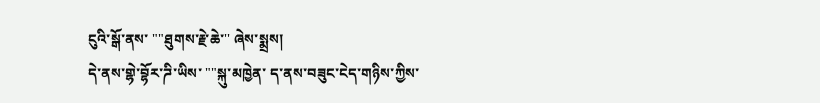ངུའི་སྒོ་ནས་ ""ཐུགས་རྗེ་ཆེ་'' ཞེས་སྨྲས།
དེ་ནས་གྷེ་བྷོར་ཌི་ཡིས་ ""སྐུ་མཁྱེན་ ད་ནས་བཟུང་ངེད་གཉིས་ཀྱིས་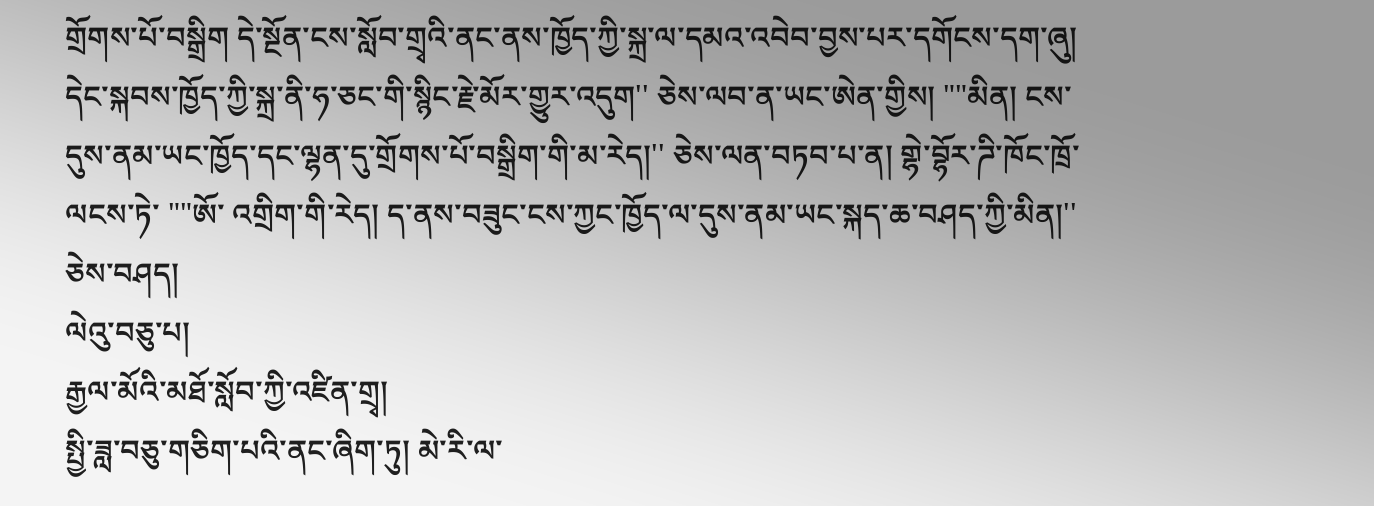གྲོགས་པོ་བསྒྲིག དེ་སྔོན་ངས་སློབ་གྲྭའི་ནང་ནས་ཁྱོད་ཀྱི་སྐྲ་ལ་དམའ་འབེབ་བྱས་པར་དགོངས་དག་ཞུ། དེང་སྐབས་ཁྱོད་ཀྱི་སྐྲ་ནི་ཧ་ཅང་གི་སྙིང་རྗེ་མོར་གྱུར་འདུག'' ཅེས་ལབ་ན་ཡང་ཨེན་གྱིས། ""མིན། ངས་དུས་ནམ་ཡང་ཁྱོད་དང་ལྷན་དུ་གྲོགས་པོ་བསྒྲིག་གི་མ་རེད།'' ཅེས་ལན་བཏབ་པ་ན། གྷེ་བྷོར་ཌི་ཁོང་ཁྲོ་ལངས་ཏེ་ ""ཨོ་ འགྲིག་གི་རེད། ད་ནས་བཟུང་ངས་ཀྱང་ཁྱོད་ལ་དུས་ནམ་ཡང་སྐད་ཆ་བཤད་ཀྱི་མིན།'' ཅེས་བཤད།
ལེའུ་བཅུ་པ།
རྒྱལ་མོའི་མཐོ་སློབ་ཀྱི་འཛིན་གྲྭ།
སྤྱི་ཟླ་བཅུ་གཅིག་པའི་ནང་ཞིག་ཏུ། མེ་རི་ལ་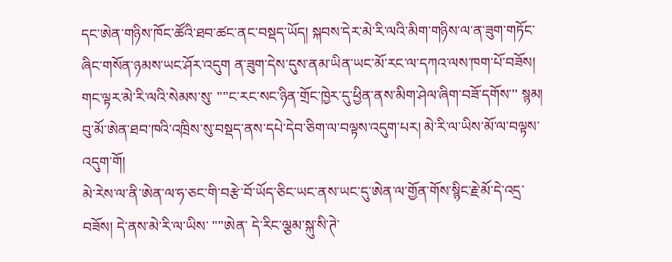དང་ཨེན་གཉིས་ཁོང་ཚོའི་ཐབ་ཚང་ནང་བསྡད་ཡོད། སྐབས་དེར་མེ་རི་ལའི་མིག་གཉིས་ལ་ན་ཟུག་གཏོང་ཞིང་གསོན་ཉམས་ཡང་ཤོར་འདུག ན་ཟུག་དེས་དུས་ནམ་ཡིན་ཡང་མོ་རང་ལ་དཀའ་ལས་ཁག་པོ་བཟོས། གང་ལྟར་མེ་རི་ལའི་སེམས་སུ་ ""ང་རང་སང་ཉིན་གྲོང་ཁྱེར་དུ་ཕྱིན་ནས་མིག་ཤེལ་ཞིག་བཟོ་དགོས་'' སྙམ། བུ་མོ་ཨེན་ཐབ་ཁའི་འཁྲིས་སུ་བསྡད་ནས་དཔེ་དེབ་ཅིག་ལ་བལྟས་འདུག་པར། མེ་རི་ལ་ཡིས་མོ་ལ་བལྟས་འདུག་གོ།
མེ་རེས་ལ་ནི་ཨེན་ལ་ཧ་ཅང་གི་བརྩེ་བོ་ཡོད་ཅིང་ཡང་ནས་ཡང་དུ་ཨེན་ལ་གྱོན་གོས་སྙིང་རྗེ་མོ་དེ་འདྲ་བཟོས། དེ་ནས་མེ་རི་ལ་ཡིས་ ""ཨེན་ དེ་རིང་ལྕམ་སྐུ་སི་ཊེ་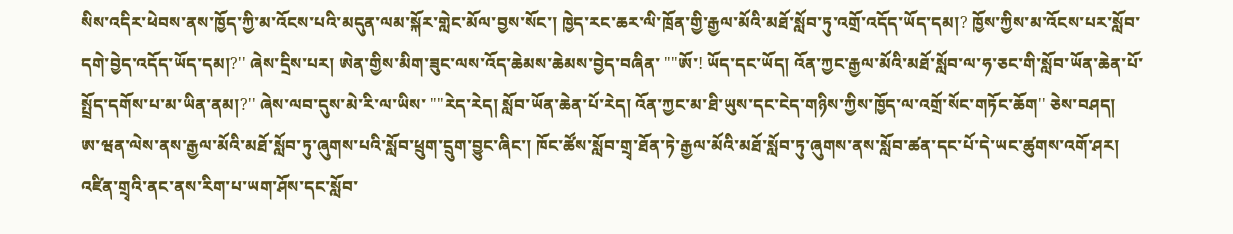སིས་འདིར་ཕེབས་ནས་ཁྱོད་ཀྱི་མ་འོངས་པའི་མདུན་ལམ་སྐོར་གླེང་མོལ་བྱས་སོང་། ཁྱེད་རང་ཆར་ལི་ཁྲོན་གྱི་རྒྱལ་མོའི་མཐོ་སློབ་ཏུ་འགྲོ་འདོད་ཡོད་དམ།? ཁྱོས་ཀྱིས་མ་འོངས་པར་སློབ་དགེ་བྱེད་འདོད་ཡོད་དམ།?'' ཞེས་དྲིས་པར། ཨེན་གྱིས་མིག་ཟུང་ལས་འོད་ཆེམས་ཆེམས་བྱེད་བཞིན་ ""ཨོ་! ཡོད་དང་ཡོད། འོན་ཀྱང་རྒྱལ་མོའི་མཐོ་སློབ་ལ་ཧ་ཅང་གི་སློབ་ཡོན་ཆེན་པོ་སྤྲོད་དགོས་པ་མ་ཡིན་ནམ།?'' ཞེས་ལབ་དུས་མེ་རི་ལ་ཡིས་ ""རེད་རེད། སློབ་ཡོན་ཆེན་པོ་རེད། འོན་ཀྱང་མ་ཐི་ཡུས་དང་ངེད་གཉིས་ཀྱིས་ཁྱོད་ལ་འགྲོ་སོང་གཏོང་ཆོག'' ཅེས་བཤད།
ཨ་ཝན་ལེས་ནས་རྒྱལ་མོའི་མཐོ་སློབ་ཏུ་ཞུགས་པའི་སློབ་ཕྲུག་དྲུག་བྱུང་ཞིང་། ཁོང་ཚོས་སློབ་གྲྭ་ཐོན་ཏེ་རྒྱལ་མོའི་མཐོ་སློབ་ཏུ་ཞུགས་ནས་སློབ་ཚན་དང་པོ་དེ་ཡང་ཚུགས་འགོ་ཤར། འཛིན་གྲྭའི་ནང་ནས་རིག་པ་ཡག་ཤོས་དང་སློབ་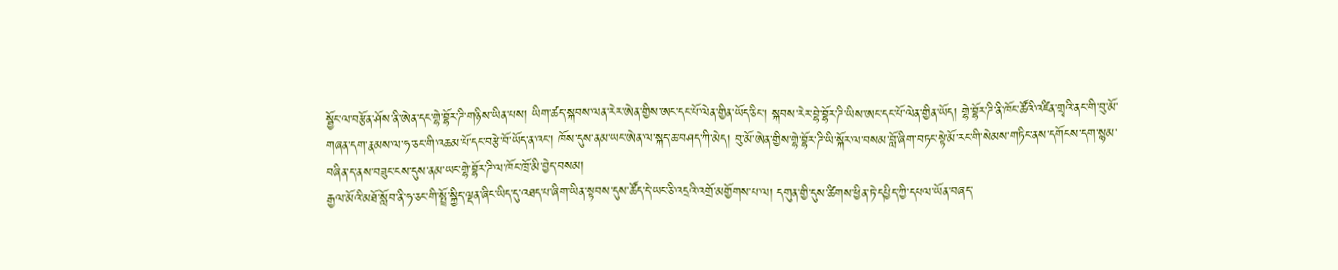སྦྱོང་ལ་བརྩོན་ཤོས་ནི་ཨེན་དང་གྷེ་བྷོར་ཌི་གཉིས་ཡིན་པས། ཡིག་ཚད་སྐབས་ལན་རེར་ཨེན་གྱིས་ཨང་དང་པོ་ལེན་གྱིན་ཡོད་ཅིང་། སྐབས་རེར་བྷེ་བྷོར་ཌི་ཡིས་ཨང་དང་པོ་ལེན་གྱིན་ཡོད། གྷེ་བྷོར་ཌི་ནི་ཁོང་ཚོའི་འཛིན་གྲྭའི་ནང་གི་བུ་མོ་གཞན་དག་རྣམས་ལ་ཧ་ཅང་གི་འཆམ་པོ་དང་བརྩེ་བོ་ཡོད་ན་འང་། ཁོས་དུས་ནམ་ཡང་ཨེན་ལ་སྐད་ཆ་བཤད་ཀི་མེད། བུ་མོ་ཨེན་གྱིས་གྷེ་བྷོར་ཌི་ཡི་སྐོར་ལ་བསམ་བློ་ཞིག་བཏང་སྟེ་མོ་རང་གི་སེམས་གཏིང་ནས་དགོངས་དག་སྙམ་བཞིན་ད་ནས་བཟུང་ངས་དུས་ནམ་ཡང་གྷེ་བྷོར་ཌི་ལ་ཁོང་ཁྲོ་མི་བྱེད་བསམ།
རྒྱལ་མོའི་མཐོ་སློབ་ནི་ཧ་ཅང་གི་སྤྲོ་སྐྱིད་ལྡན་ཞིང་ཡིད་དུ་འཐད་པ་ཞིག་ཡིན་སྟབས་དུས་ཚོད་དེ་ཡང་ཅི་འདྲའི་འགྲོ་མགྱོགས་པ་ལ། དགུན་གྱི་དུས་ཚིགས་ཕྱིན་ཏེ་དཔྱིད་ཀྱི་དཔལ་ཡོན་བཞད་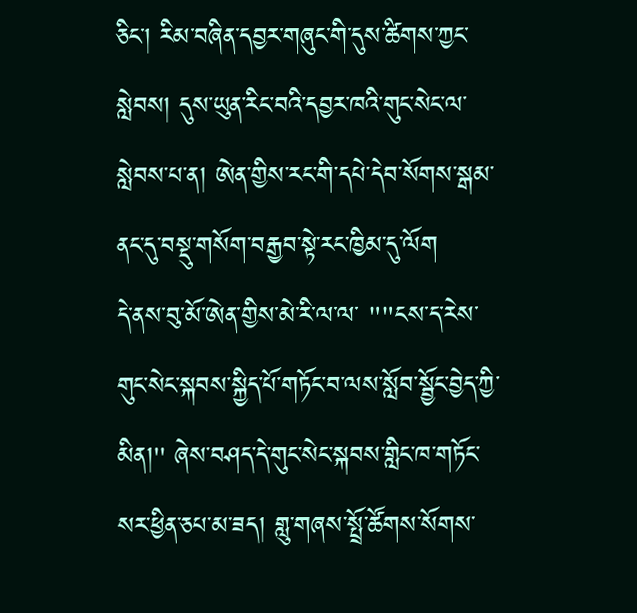ཅིང་། རིམ་བཞིན་དབྱར་གཞུང་གི་དུས་ཚིགས་ཀྱང་སླེབས། དུས་ཡུན་རིང་བའི་དབྱར་ཁའི་གུང་སེང་ལ་སླེབས་པ་ན། ཨེན་གྱིས་རང་གི་དཔེ་དེབ་སོགས་སྒམ་ནང་དུ་བསྡུ་གསོག་བརྒྱབ་སྟེ་རང་ཁྱིམ་དུ་ལོག
དེ་ནས་བུ་མོ་ཨེན་གྱིས་མེ་རི་ལ་ལ་ ""ངས་ད་རེས་གུང་སེང་སྐབས་སྐྱིད་པོ་གཏོང་བ་ལས་སློབ་སྦྱོང་བྱེད་ཀྱི་མིན།'' ཞེས་བཤད་དེ་གུང་སེང་སྐབས་གླིང་ཁ་གཏོང་སར་ཕྱིན་ཅཔ་མ་ཟད། གླུ་གཞས་སྤྲོ་ཚོགས་སོགས་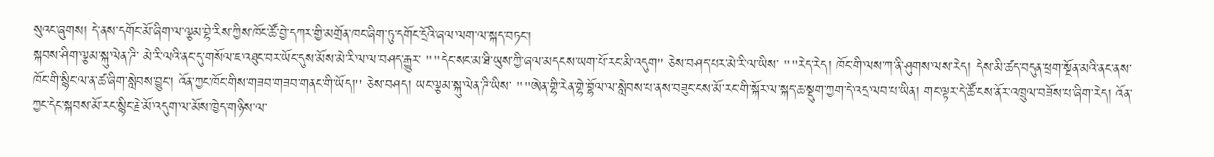སུའང་ཞུགས། དེ་ནས་དགོང་མོ་ཞིག་ལ་ལྕམ་བྷེ་རིས་ཀྱིས་ཁོང་ཚོ་བྱེ་དཀར་གྱི་མགྲོན་ཁང་ཞིག་ཏུ་དགོང་དྲོའི་ཞལ་ལག་ལ་སྐད་བཏང་།
སྐབས་ཤིག་ལྕམ་སྐུ་ལེན་ཌི་ མེ་རི་ལའི་ནང་དུ་གསོལ་ཇ་འཐུང་བར་ཡོང་དུས་མོས་མེ་རི་ལ་ལ་བཤད་རྒྱུར་ ""དེང་སང་མ་ཐི་ཡུས་ཀྱི་ཞལ་མདངས་ཡག་པོ་རང་མི་འདུག'' ཅེས་བཤད་པར་མེ་རི་ལ་ཡིས་ ""རེད་རེད། ཁོང་གི་ལས་ཀ་ནི་ཤུགས་ལས་རེད། དེས་མི་ཚད་བདུན་ཕྲག་སྔོན་མའི་ནང་ནས་ཁོང་གི་སྙིང་ལ་ན་ཚ་ཞིག་སླེབས་བྱུང་། འོན་ཀྱང་ཁོང་གིས་གཟབ་གཟབ་གནང་གི་ཡོད།'' ཅེས་བཤད། ཡང་ལྕམ་སྐུ་ལེན་ཌི་ཡིས་ ""ཨེན་གྷི་རེན་གྷེ་བྷོལ་ལ་སླེབས་པ་ནས་བཟུང་ངས་མོ་རང་གི་སྐོར་ལ་སྐད་ཆ་སྡུག་ཀྱག་དེ་འདྲ་ལབ་པ་ཡིན། གང་ལྟར་དེ་ཚོ་ངས་ནོར་འཁྲུལ་བཟོས་པ་ཞིག་རེད། འོན་ཀྱང་དེང་སྐབས་མོ་རང་སྙིང་རྗེ་མོ་འདུག་ལ་མོས་ཁྱེད་གཉིས་ལ་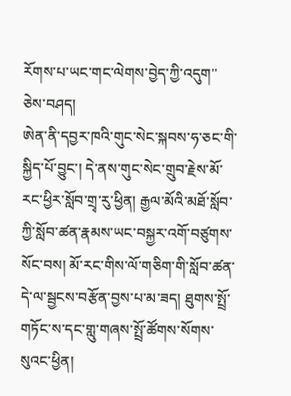རོགས་པ་ཡང་གང་ལེགས་བྱེད་ཀྱི་འདུག'' ཅེས་བཤད།
ཨེན་ནི་དབྱར་ཁའི་གུང་སེང་སྐབས་ཧ་ཅང་གི་སྐྱིད་པོ་བྱུང་། དེ་ནས་གུང་སེང་གྲུབ་རྗེས་མོ་རང་ཕྱིར་སློབ་གྲྭ་རུ་ཕྱིན། རྒྱལ་མོའི་མཐོ་སློབ་ཀྱི་སློབ་ཚན་རྣམས་ཡང་བསྐྱར་འགོ་བཙུགས་སོང་བས། མོ་རང་གིས་ལོ་གཅིག་གི་སློབ་ཚན་དེ་ལ་སྦྱངས་བརྩོན་བྱས་པ་མ་ཟད། ཐུགས་སྤྲོ་གཏོང་ས་དང་གླུ་གཞས་སྤྲོ་ཚོགས་སོགས་སུའང་ཕྱིན།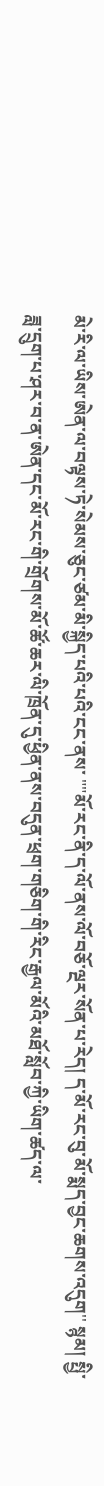མེ་རི་ལ་ཡིས་ཨེན་ལ་བལྟས་ཏེ་སེམས་ཅུང་ཙམ་མི་སྐྱིད་པའི་པའི་ངང་ནས་ ""མོ་རང་ནི་ད་ལོ་ནས་ལོ་བཅོ་ལྔར་སོན་པ་རེད། ད་མོ་རང་བུ་མོ་སྨད་བྱང་ཆགས་འདུག'' སྙམ། སྤྱི་ཟླ་དྲུག་པ་ཤར་བ་ན་ཨེན་དང་མོ་རང་གི་གྲོགས་མོ་ཚོ་ཆར་ལི་ཁྲོན་དུ་ཕྱིན་ནས་བདུན་ཕྲག་གཅིག་གི་རིང་རྒྱལ་མོའི་མཐོ་སློབ་ཀྱི་ཡིག་ཚད་ལ་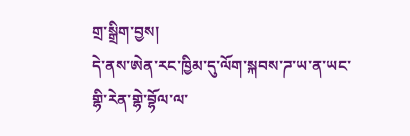གྲ་སྒྲིག་བྱས།
དེ་ནས་ཨེན་རང་ཁྱིམ་དུ་ལོག་སྐབས་ཌ་ཡ་ན་ཡང་གྷི་རེན་གྷེ་བྷོལ་ལ་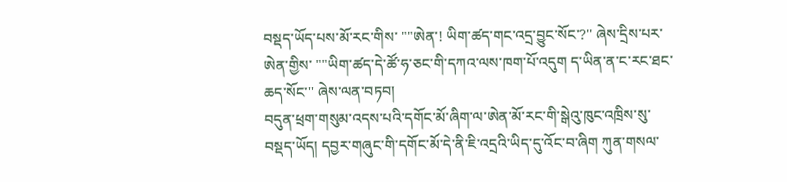བསྡད་ཡོད་པས་མོ་རང་གིས་ ""ཨེན་! ཡིག་ཚད་གང་འདྲ་བྱུང་སོང་?'' ཞེས་དྲིས་པར་ཨེན་གྱིས་ ""ཡིག་ཚད་དེ་ཚོ་ཧ་ཅང་གི་དཀའ་ལས་ཁག་པོ་འདུག ད་ཡིན་ན་ང་རང་ཐང་ཆད་སོང་'' ཞེས་ལན་བཏབ།
བདུན་ཕྲག་གསུམ་འདས་པའི་དགོང་མོ་ཞིག་ལ་ཨེན་མོ་རང་གི་སྒེའུ་ཁུང་འཁྲིས་སུ་བསྡད་ཡོད། དབྱར་གཞུང་གི་དགོང་མོ་དེ་ནི་ཇི་འདྲའི་ཡིད་དུ་འོང་བ་ཞིག ཀུན་གསལ་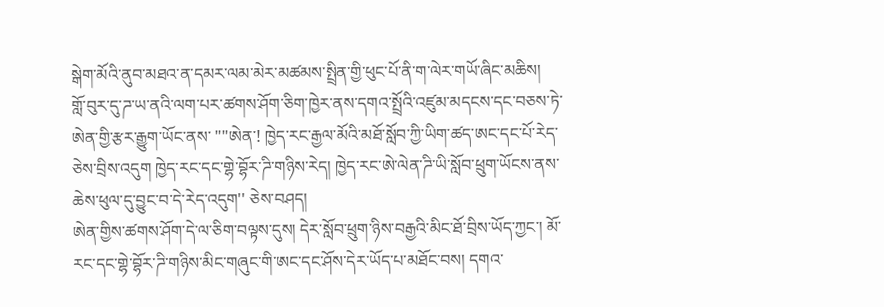སྒེག་མོའི་ནུབ་མཐའ་ན་དམར་ལམ་མེར་མཚམས་སྤྲིན་གྱི་ཕུང་པོ་ནི་ག་ལེར་གཡོ་ཞིང་མཆིས།
གློ་བུར་དུ་ཌ་ཡ་ནའི་ལག་པར་ཚགས་ཤོག་ཅིག་ཁྱེར་ནས་དགའ་སྤྲོའི་འཛུམ་མདངས་དང་བཅས་ཏེ་ཨེན་གྱི་རྩར་རྒྱུག་ཡོང་ནས་ ""ཨེན་! ཁྱེད་རང་རྒྱལ་མོའི་མཐོ་སློབ་ཀྱི་ཡིག་ཚད་ཨང་དང་པོ་རེད་ཅེས་བྲིས་འདུག ཁྱེད་རང་དང་གྷེ་བྷོར་ཌི་གཉིས་རེད། ཁྱེད་རང་ཨེ་ལེན་ཌི་ཡི་སློབ་ཕྲུག་ཡོངས་ནས་ཆེས་ཕུལ་དུ་བྱུང་བ་དེ་རེད་འདུག'' ཅེས་བཤད།
ཨེན་གྱིས་ཚགས་ཤོག་དེ་ལ་ཅིག་བལྟས་དུས། དེར་སློབ་ཕྲུག་ཉིས་བརྒྱའི་མིང་ཐོ་བྲིས་ཡོད་ཀྱང་། མོ་རང་དང་གྷེ་བྷོར་ཌི་གཉིས་མིང་གཞུང་གི་ཨང་དང་ཤོས་དེར་ཡོད་པ་མཐོང་བས། དགའ་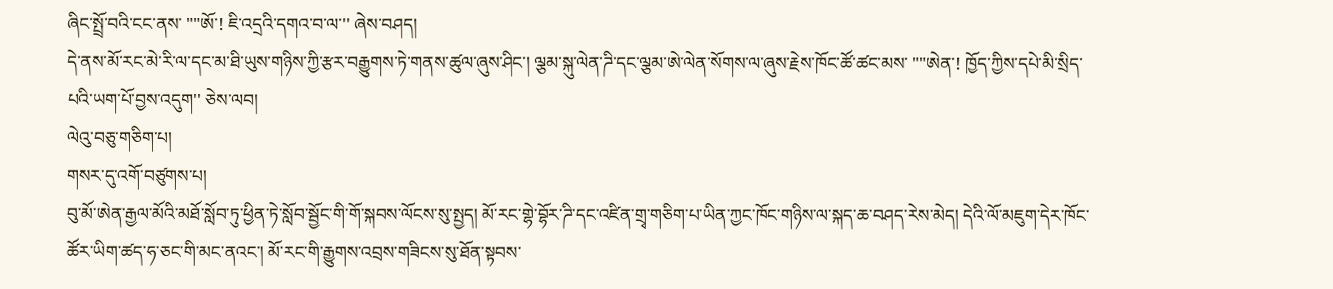ཞིང་སྤྲོ་བའི་ངང་ནས་ ""ཨོ་! ཇི་འདྲའི་དགའ་བ་ལ་'' ཞེས་བཤད།
དེ་ནས་མོ་རང་མེ་རི་ལ་དང་མ་ཐི་ཡུས་གཉིས་ཀྱི་རྩར་བརྒྱུགས་ཏེ་གནས་ཚུལ་ཞུས་ཤིང་། ལྕམ་སྐུ་ལེན་ཌི་དང་ལྕམ་ཨེ་ལེན་སོགས་ལ་ཞུས་རྗེས་ཁོང་ཚོ་ཚང་མས་ ""ཨེན་! ཁྱོད་ཀྱིས་དཔེ་མི་སྲིད་པའི་ཡག་པོ་བྱས་འདུག'' ཅེས་ལབ།
ལེའུ་བཅུ་གཅིག་པ།
གསར་དུ་འགོ་བཙུགས་པ།
བུ་མོ་ཨེན་རྒྱལ་མོའི་མཐོ་སློབ་ཏུ་ཕྱིན་ཏེ་སློབ་སྦྱོང་གི་གོ་སྐབས་ལོངས་སུ་སྤྱད། མོ་རང་གྷེ་བྷོར་ཌི་དང་འཛིན་གྲྭ་གཅིག་པ་ཡིན་ཀྱང་ཁོང་གཉིས་ལ་སྐད་ཆ་བཤད་རེས་མེད། དེའི་ལོ་མཇུག་དེར་ཁོང་ཚོར་ཡིག་ཚད་ཧ་ཅང་གི་མང་ནའང་། མོ་རང་གི་རྒྱུགས་འབྲས་གཟིངས་སུ་ཐོན་སྟབས་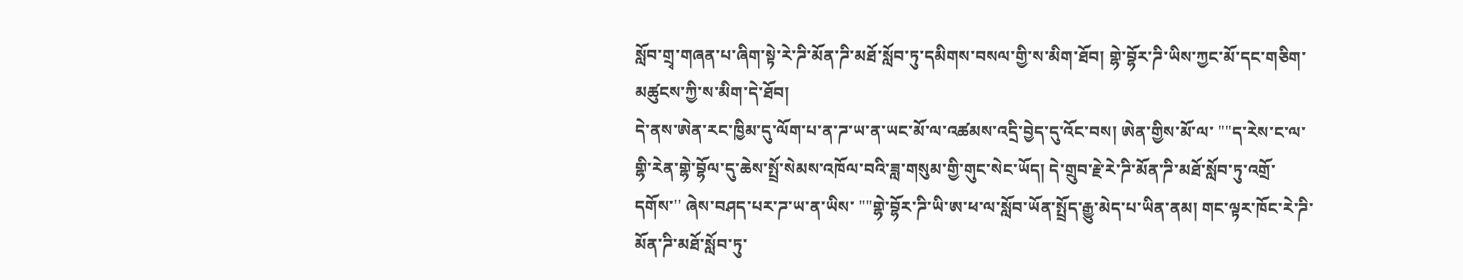སློབ་གྲྭ་གཞན་པ་ཞིག་སྟེ་རེ་ཌི་མོན་ཌི་མཐོ་སློབ་ཏུ་དམིགས་བསལ་གྱི་ས་མིག་ཐོབ། གྷེ་བྷོར་ཌི་ཡིས་ཀྱང་མོ་དང་གཅིག་མཚུངས་ཀྱི་ས་མིག་དེ་ཐོབ།
དེ་ནས་ཨེན་རང་ཁྱིམ་དུ་ལོག་པ་ན་ཌ་ཡ་ན་ཡང་མོ་ལ་འཚམས་འདྲི་བྱེད་དུ་འོང་བས། ཨེན་གྱིས་མོ་ལ་ ""ད་རེས་ང་ལ་གྷི་རེན་གྷེ་བྷོལ་དུ་ཆེས་སྤྲོ་སེམས་འཁོལ་བའི་ཟླ་གསུམ་གྱི་གུང་སེང་ཡོད། དེ་གྲུབ་རྗེ་རེ་ཌི་མོན་ཌི་མཐོ་སློབ་ཏུ་འགྲོ་དགོས་'' ཞེས་བཤད་པར་ཌ་ཡ་ན་ཡིས་ ""གྷེ་བྷོར་ཌི་ཡི་ཨ་ཕ་ལ་སློབ་ཡོན་སྤྲོད་རྒྱུ་མེད་པ་ཡིན་ནམ། གང་ལྟར་ཁོང་རེ་ཌི་མོན་ཌི་མཐོ་སློབ་ཏུ་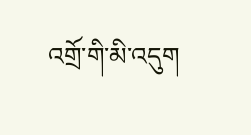འགྲོ་གི་མི་འདུག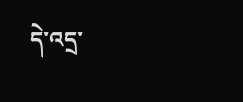དེ་འདྲ་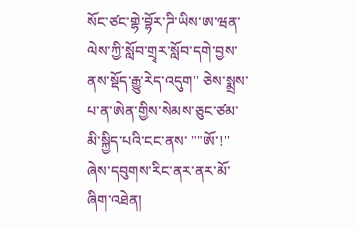སོང་ཙང་གྷེ་བྷོར་ཌི་ཡིས་ཨ་ཝན་ལེས་ཀྱི་སློབ་གྲྭར་སློབ་དགེ་བྱས་ནས་སྡོད་རྒྱུ་རེད་འདུག'' ཅེས་སྨྲས་པ་ན་ཨེན་གྱིས་སེམས་ཅུང་ཙམ་མི་སྐྱིད་པའི་ངང་ནས་ ""ཨོ་!'' ཞེས་དབུགས་རིང་ནར་ནར་མོ་ཞིག་འཐེན།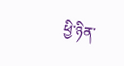ཕྱི་ཉིན་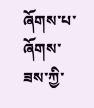ཞོགས་པ་ཞོགས་ཟས་ཀྱི་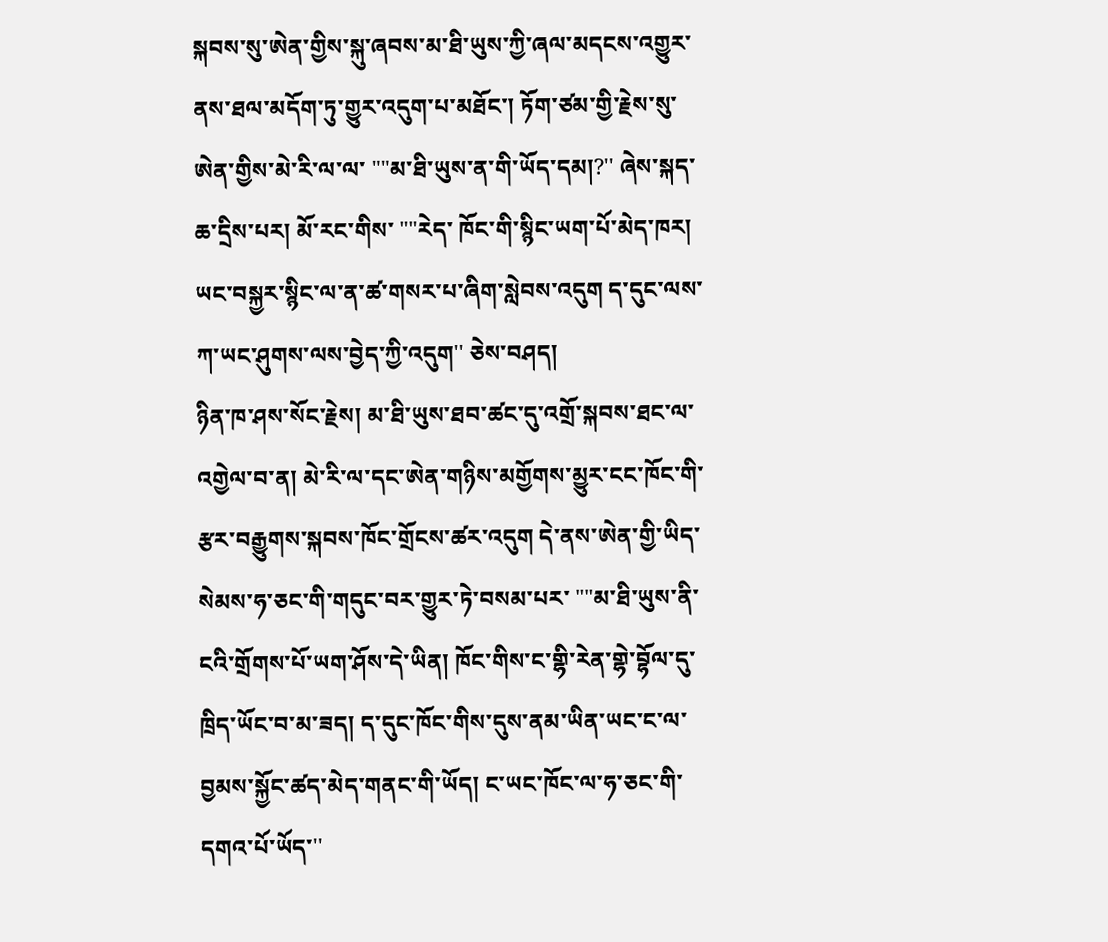སྐབས་སུ་ཨེན་གྱིས་སྐུ་ཞབས་མ་ཐི་ཡུས་ཀྱི་ཞལ་མདངས་འགྱུར་ནས་ཐལ་མདོག་ཏུ་གྱུར་འདུག་པ་མཐོང་། ཏོག་ཙམ་གྱི་རྗེས་སུ་ཨེན་གྱིས་མེ་རི་ལ་ལ་ ""མ་ཐི་ཡུས་ན་གི་ཡོད་དམ།?'' ཞེས་སྐད་ཆ་དྲིས་པར། མོ་རང་གིས་ ""རེད་ ཁོང་གི་སྙིང་ཡག་པོ་མེད་ཁར། ཡང་བསྐྱར་སྙིང་ལ་ན་ཚ་གསར་པ་ཞིག་སླེབས་འདུག ད་དུང་ལས་ཀ་ཡང་ཤུགས་ལས་བྱེད་ཀྱི་འདུག'' ཅེས་བཤད།
ཉིན་ཁ་ཤས་སོང་རྗེས། མ་ཐི་ཡུས་ཐབ་ཚང་དུ་འགྲོ་སྐབས་ཐང་ལ་འགྱེལ་བ་ན། མེ་རི་ལ་དང་ཨེན་གཉིས་མགྱོགས་མྱུར་ངང་ཁོང་གི་རྩར་བརྒྱུགས་སྐབས་ཁོང་གྲོངས་ཚར་འདུག དེ་ནས་ཨེན་གྱི་ཡིད་སེམས་ཧ་ཅང་གི་གདུང་བར་གྱུར་ཏེ་བསམ་པར་ ""མ་ཐི་ཡུས་ནི་ངའི་གྲོགས་པོ་ཡག་ཤོས་དེ་ཡིན། ཁོང་གིས་ང་གྷི་རེན་གྷེ་བྷོལ་དུ་ཁྲིད་ཡོང་བ་མ་ཟད། ད་དུང་ཁོང་གིས་དུས་ནམ་ཡིན་ཡང་ང་ལ་བྱམས་སྐྱོང་ཚད་མེད་གནང་གི་ཡོད། ང་ཡང་ཁོང་ལ་ཧ་ཅང་གི་དགའ་པོ་ཡོད་''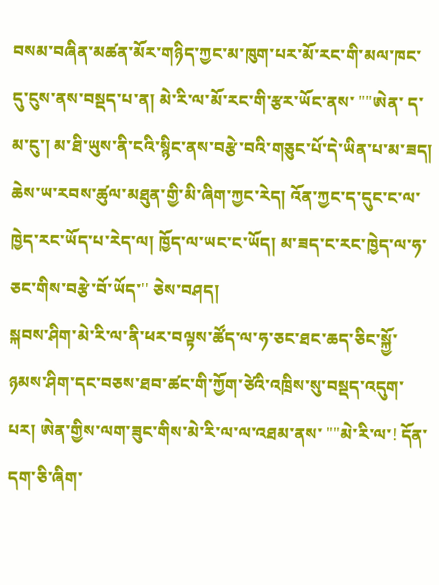བསམ་བཞིན་མཚན་མོར་གཉིད་ཀྱང་མ་ཁུག་པར་མོ་རང་གི་མལ་ཁང་དུ་ངུས་ནས་བསྡད་པ་ན། མེ་རི་ལ་མོ་རང་གི་རྩར་ཡོང་ནས་ ""ཨེན་ ད་མ་ངུ་། མ་ཐི་ཡུས་ནི་ངའི་སྙིང་ནས་བརྩེ་བའི་གཅུང་པོ་དེ་ཡིན་པ་མ་ཟད། ཆེས་ཡ་རབས་ཚུལ་མཐུན་གྱི་མི་ཞིག་ཀྱང་རེད། འོན་ཀྱང་ད་དུང་ང་ལ་ཁྱེད་རང་ཡོད་པ་རེད་ལ། ཁྱོད་ལ་ཡང་ང་ཡོད། མ་ཟད་ང་རང་ཁྱེད་ལ་ཧ་ཅང་གིས་བརྩེ་བོ་ཡོད་'' ཅེས་བཤད།
སྐབས་ཤིག་མེ་རི་ལ་ནི་ཕར་བལྟས་ཚོད་ལ་ཧ་ཅང་ཐང་ཆད་ཅིང་སྐྱོ་ཉམས་ཤིག་དང་བཅས་ཐབ་ཚང་གི་ཀྱོག་ཙེའི་འཁྲིས་སུ་བསྡད་འདུག་པར། ཨེན་གྱིས་ལག་ཟུང་གིས་མེ་རི་ལ་ལ་འཐམ་ནས་ ""མེ་རི་ལ་! དོན་དག་ཅི་ཞིག་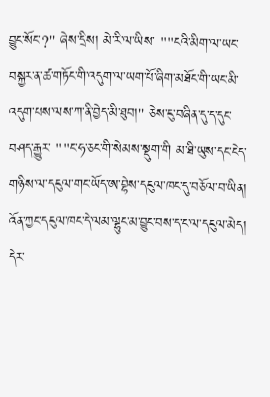བྱུང་སོང་?'' ཞེས་དྲིས། མེ་རི་ལ་ཡིས་ ""ངའི་མིག་ལ་ཡང་བསྐྱར་ན་ཚ་གཏོང་གི་འདུག་ལ་ཡག་པོ་ཞིག་མཐོང་གི་ཡང་མི་འདུག་པས་ལས་ཀ་ནི་བྱེད་མི་ཐུབ།'' ཅེས་ངུ་བཞིན་དུ་ད་དུང་བཤད་རྒྱུར་ ""ང་ཧ་ཅང་གི་སེམས་སྡུག་གི མ་ཐི་ཡུས་དང་ངེད་གཉིས་ལ་དངུལ་གང་ཡོད་ཨ་བྷེས་དངུལ་ཁང་དུ་བཅོལ་བ་ཡིན། འོན་ཀྱང་དངུལ་ཁང་དེ་ལམ་ལྷུང་མ་བྱུང་བས་ད་ང་ལ་དངུལ་མེད། དེར་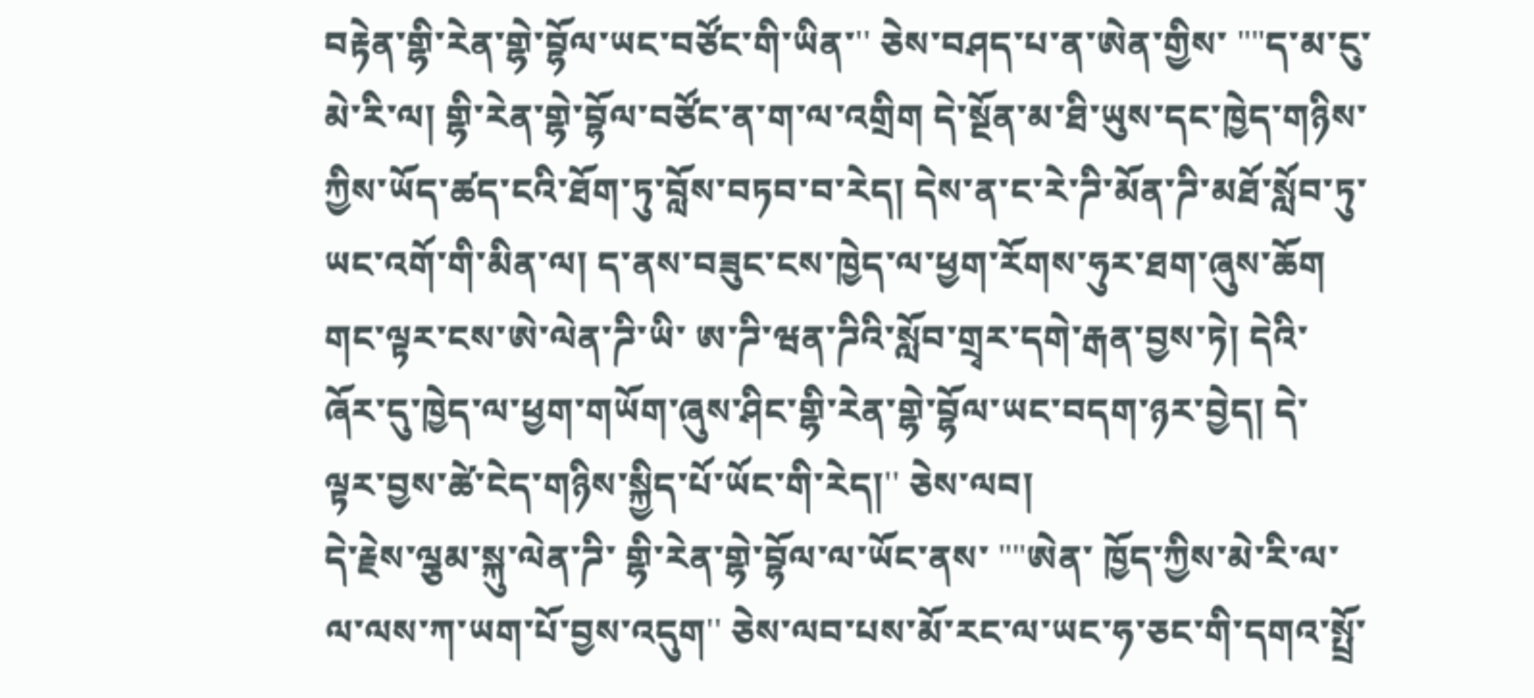བརྟེན་གྷི་རེན་གྷེ་བྷོལ་ཡང་བཙོང་གི་ཡིན་'' ཅེས་བཤད་པ་ན་ཨེན་གྱིས་ ""ད་མ་ངུ་ མེ་རི་ལ། གྷི་རེན་གྷེ་བྷོལ་བཙོང་ན་ག་ལ་འགྲིག དེ་སྔོན་མ་ཐི་ཡུས་དང་ཁྱེད་གཉིས་ཀྱིས་ཡོད་ཚད་ངའི་ཐོག་ཏུ་བློས་བཏབ་བ་རེད། དེས་ན་ང་རེ་ཌི་མོན་ཌི་མཐོ་སློབ་ཏུ་ཡང་འགོ་གི་མིན་ལ། ད་ནས་བཟུང་ངས་ཁྱེད་ལ་ཕྱག་རོགས་ཧུར་ཐག་ཞུས་ཆོག གང་ལྟར་ངས་ཨེ་ལེན་ཌི་ཡི་ ཨ་ཌི་ཝན་ཌིའི་སློབ་གྲྭར་དགེ་རྒན་བྱས་ཏེ། དེའི་ཞོར་དུ་ཁྱེད་ལ་ཕྱག་གཡོག་ཞུས་ཤིང་གྷི་རེན་གྷེ་བྷོལ་ཡང་བདག་ཉར་བྱེད། དེ་ལྟར་བྱས་ཚེ་ངེད་གཉིས་སྐྱིད་པོ་ཡོང་གི་རེད།'' ཅེས་ལབ།
དེ་རྗེས་ལྕམ་སྐུ་ལེན་ཌི་ གྷི་རེན་གྷེ་བྷོལ་ལ་ཡོང་ནས་ ""ཨེན་ ཁྱོད་ཀྱིས་མེ་རི་ལ་ལ་ལས་ཀ་ཡག་པོ་བྱས་འདུག'' ཅེས་ལབ་པས་མོ་རང་ལ་ཡང་ཧ་ཅང་གི་དགའ་སྤྲོ་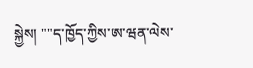སྐྱེས། ""ད་ཁྱོད་ཀྱིས་ཨ་ཝན་ལེས་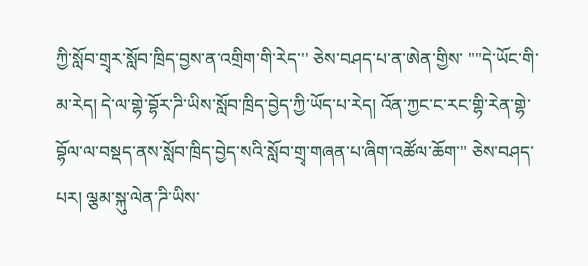ཀྱི་སློབ་གྲྭར་སློབ་ཁྲིད་བྱས་ན་འགྲིག་གི་རེད་'' ཅེས་བཤད་པ་ན་ཨེན་གྱིས་ ""དེ་ཡོང་གི་མ་རེད། དེ་ལ་གྷེ་བྷོར་ཌི་ཡིས་སློབ་ཁྲིད་བྱེད་ཀྱི་ཡོད་པ་རེད། འོན་ཀྱང་ང་རང་གྷི་རེན་གྷེ་བྷོལ་ལ་བསྡད་ནས་སློབ་ཁྲིད་བྱེད་སའི་སློབ་གྲྭ་གཞན་པ་ཞིག་འཚོལ་ཆོག་" ཅེས་བཤད་པར། ལྕམ་སྐུ་ལེན་ཌི་ཡིས་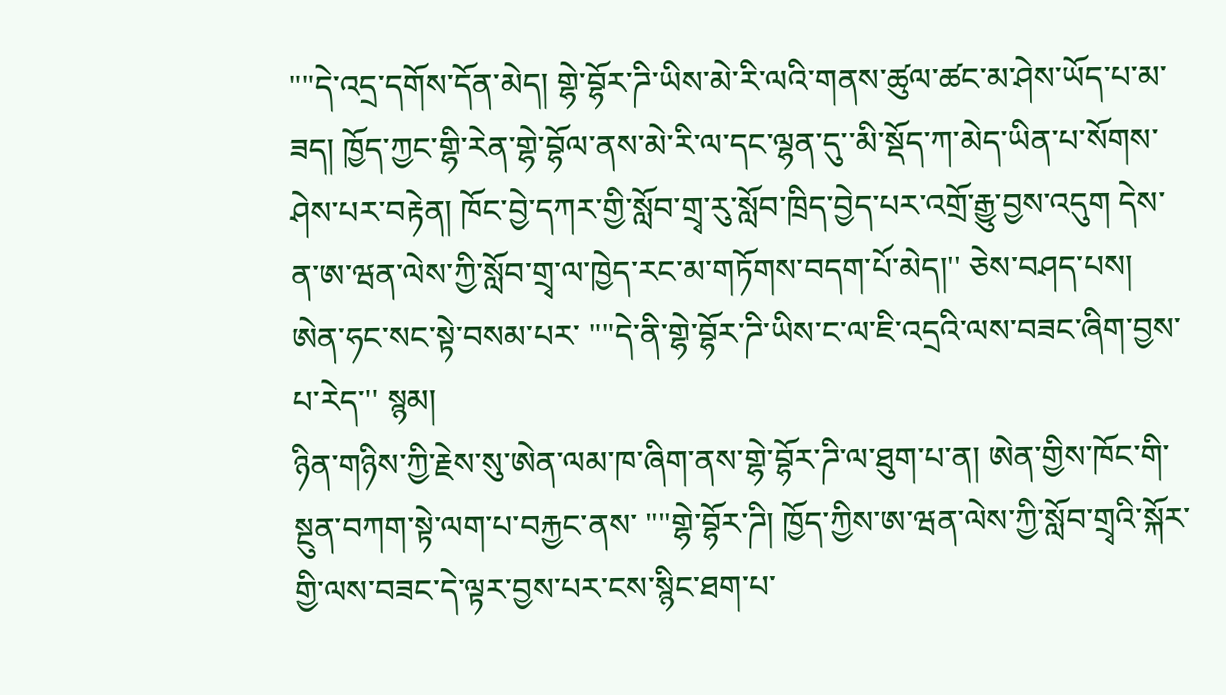""དེ་འདྲ་དགོས་དོན་མེད། གྷེ་བྷོར་ཌི་ཡིས་མེ་རི་ལའི་གནས་ཚུལ་ཚང་མ་ཤེས་ཡོད་པ་མ་ཟད། ཁྱོད་ཀྱང་གྷི་རེན་གྷེ་བྷོལ་ནས་མེ་རི་ལ་དང་ལྷན་དུ་་མི་སྡོད་ཀ་མེད་ཡིན་པ་སོགས་ཤེས་པར་བརྟེན། ཁོང་བྱེ་དཀར་གྱི་སློབ་གྲྭ་རུ་སློབ་ཁྲིད་བྱེད་པར་འགྲོ་རྒྱུ་བྱས་འདུག དེས་ན་ཨ་ཝན་ལེས་ཀྱི་སློབ་གྲྭ་ལ་ཁྱེད་རང་མ་གཏོགས་བདག་པོ་མེད།'' ཅེས་བཤད་པས། ཨེན་ཧང་སང་སྟེ་བསམ་པར་ ""དེ་ནི་གྷེ་བྷོར་ཌི་ཡིས་ང་ལ་ཇི་འདྲའི་ལས་བཟང་ཞིག་བྱས་པ་རེད་'' སྙམ།
ཉིན་གཉིས་ཀྱི་རྗེས་སུ་ཨེན་ལམ་ཁ་ཞིག་ནས་གྷེ་བྷོར་ཌི་ལ་ཐུག་པ་ན། ཨེན་གྱིས་ཁོང་གི་སྔུན་བཀག་སྟེ་ལག་པ་བརྐྱང་ནས་ ""གྷེ་བྷོར་ཌི། ཁྱོད་ཀྱིས་ཨ་ཝན་ལེས་ཀྱི་སློབ་གྲྭའི་སྐོར་གྱི་ལས་བཟང་དེ་ལྟར་བྱས་པར་ངས་སྙིང་ཐག་པ་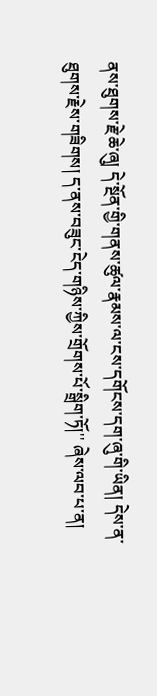ནས་ཐུགས་རྗེ་ཆེ་ཞུ། དེ་སྔོན་གྱི་གནས་ཚུལ་རྣམས་ལ་ངས་དགོངས་དག་ཞུ་གི་ཡིན། དེས་ན་ཐུགས་རྗེས་གཟིགས། ད་ནས་བཟུང་ངེད་གཉིས་ཀྱིས་གྲོགས་པོ་སྒྲིག་ཏོ།'' ཞེས་ལབ་པ་ན།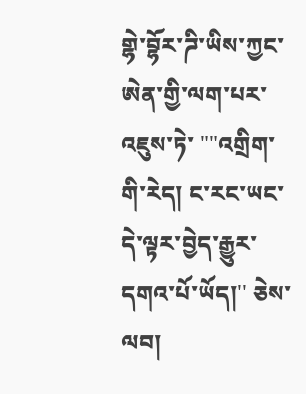གྷེ་བྷོར་ཌི་ཡིས་ཀྱང་ཨེན་གྱི་ལག་པར་འཇུས་ཏེ་ ""འགྲིག་གི་རེད། ང་རང་ཡང་དེ་ལྟར་བྱེད་རྒྱུར་དགའ་པོ་ཡོད།'' ཅེས་ལབ།